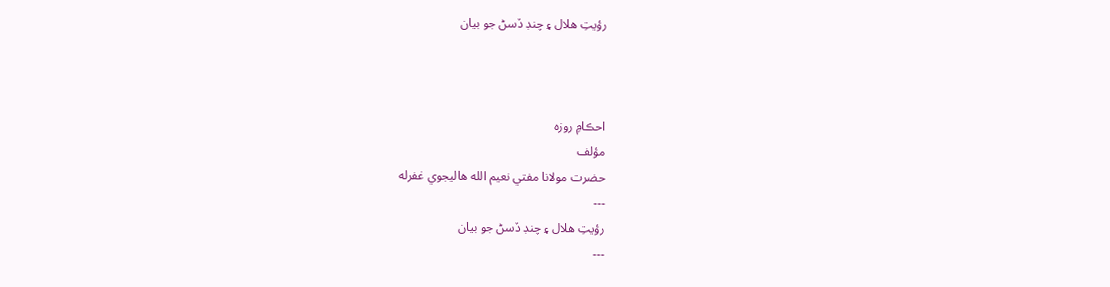رؤيتِ هلال ۽ چنڊ ڏسڻ جو بيان



احڪامِ روزه
مؤلف
حضرت مولانا مفتي نعيم الله هاليجوي غفرله
---
رؤيتِ هلال ۽ چنڊ ڏسڻ جو بيان
---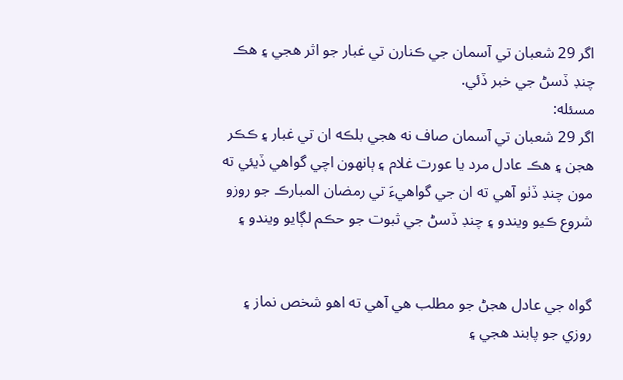اگر 29 شعبان تي آسمان جي ڪنارن تي غبار جو اثر هجي ۽ هڪ چنڊ ڏسڻ جي خبر ڏئي.
مسئله:
اگر 29 شعبان تي آسمان صاف نه هجي بلڪه ان تي غبار ۽ ڪڪر هجن ۽ هڪ عادل مرد يا عورت غلام ۽ ٻانهون اچي گواهي ڏيئي ته مون چنڊ ڏٺو آهي ته ان جي گواهيءَ تي رمضان المبارڪ جو روزو شروع ڪيو ويندو ۽ چنڊ ڏسڻ جي ثبوت جو حڪم لڳايو ويندو ۽


گواه جي عادل هجڻ جو مطلب هي آهي ته اهو شخص نماز ۽ روزي جو پابند هجي ۽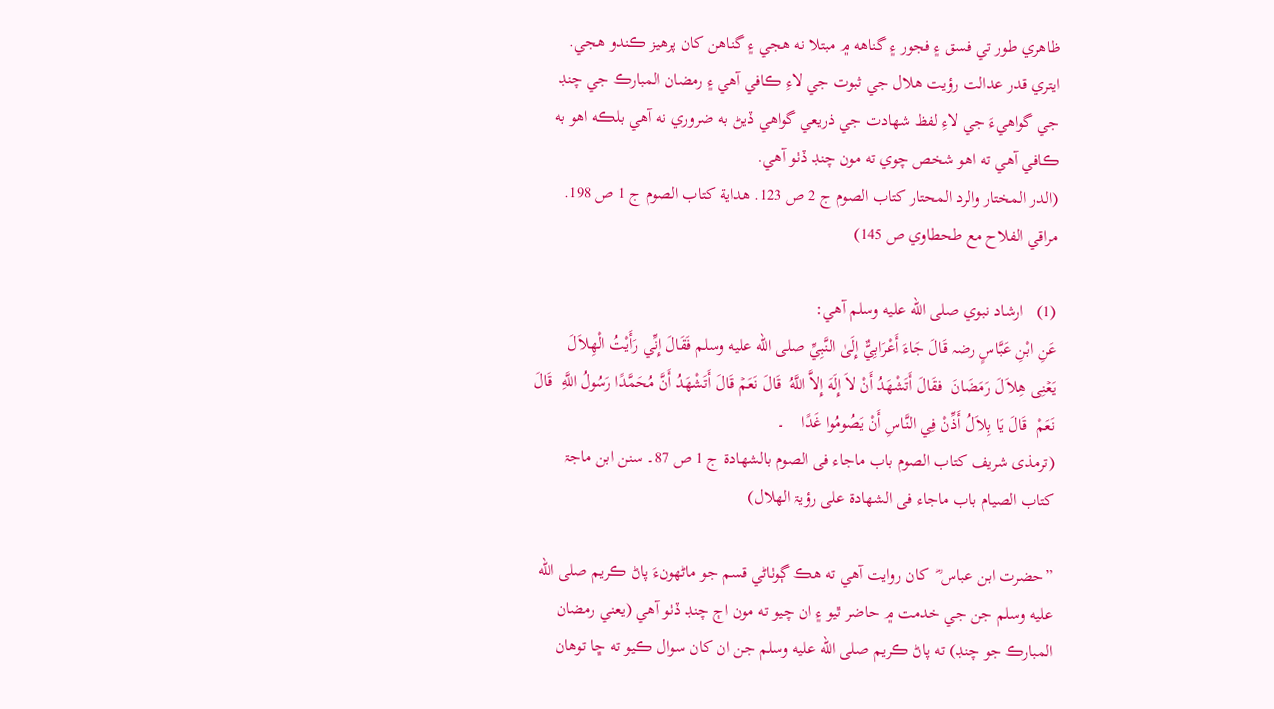ظاهري طور تي فسق ۽ فجور ۽ گناهه ۾ مبتلا نه هجي ۽ گناهن کان پرهيز ڪندو هجي. ايتري قدر عدالت رؤيت هلال جي ثبوت جي لاءِ ڪافي آهي ۽ رمضان المبارڪ جي چنڊ جي گواهيءَ جي لاءِ لفظ شهادت جي ذريعي گواهي ڏيڻ به ضروري نه آهي بلڪه اهو به ڪافي آهي ته اهو شخص چوي ته مون چنڊ ڏٺو آهي.
(الدر المختار والرد المحتار کتاب الصوم ج 2 ص 123. هداية کتاب الصوم ج 1 ص 198. مراقي الفلاح مع طحطاوي ص 145)

(1)   ارشاد نبوي صلى الله عليه وسلم آهي:
عَنِ ابْنِ عَبَّاسٍ رضہ قَالَ جَاءَ أَعْرَابِيٌّ إِلَىٰ النَّبِيِّ صلى الله عليه وسلم فَقَالَ إِنِّي رَأَيْتُ الْهِلاَلَ  یَعۡنِی ھِلاَلَ رَمَضَانَ  فقَالَ أَتَشْهَدُ أَنْ لاَ إِلَهَ إِلاَّ اللَّهُ  قَالَ نَعَمۡ قَالَ أَتَشْهَدُ أَنَّ مُحَمَّدًا رَسُولُ اللَّهِ  قَالَ نَعَمْ  قَالَ يَا بِلاَلُ أَذِّنْ فِي النَّاسِ أَنْ يَصُومُوا غَدًا    ۔
(ترمذی شریف کتاب الصوم باب ماجاء فی الصوم بالشھادۃ ج 1 ص 87۔ سنن ابن ماجۃ کتاب الصیام باب ماجاء فی الشھادۃ علی رؤیۃ الھلال)

”حضرت ابن عباس ؓ  کان روايت آهي ته هڪ ڳوٺاڻي قسم جو ماڻهونءَ پاڻ ڪريم صلى الله عليه وسلم جن جي خدمت ۾ حاضر ٿيو ۽ ان چيو ته مون اڄ چنڊ ڏٺو آهي (يعني رمضان المبارڪ جو چنڊ) ته پاڻ ڪريم صلى الله عليه وسلم جن ان کان سوال ڪيو ته ڇا توهان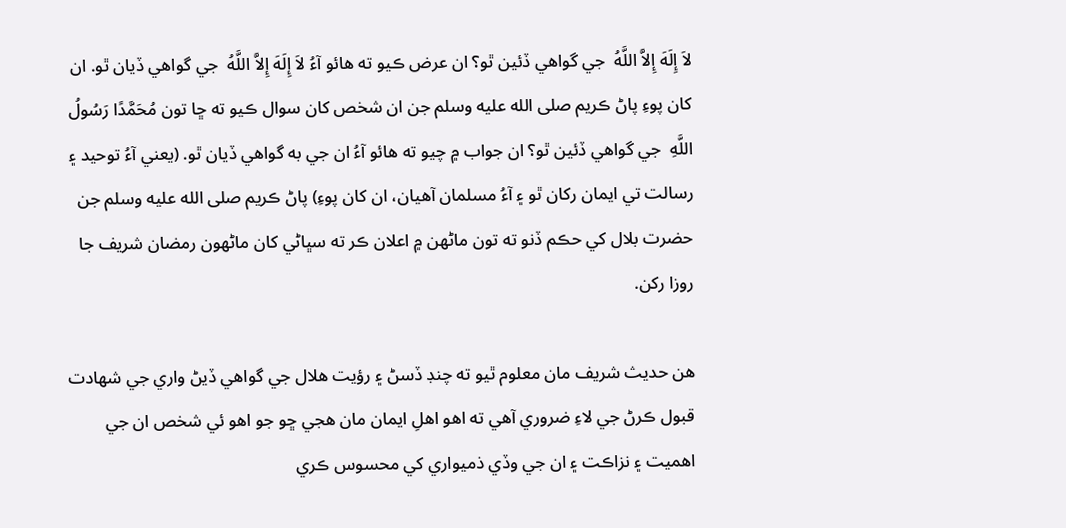لاَ إِلَهَ إِلاَّ اللَّهُ  جي گواهي ڏئين ٿو؟ ان عرض ڪيو ته هائو آءُ لاَ إِلَهَ إِلاَّ اللَّهُ  جي گواهي ڏيان ٿو. ان کان پوءِ پاڻ ڪريم صلى الله عليه وسلم جن ان شخص کان سوال ڪيو ته ڇا تون مُحَمَّدًا رَسُولُ اللَّهِ  جي گواهي ڏئين ٿو؟ ان جواب ۾ چيو ته هائو آءُ ان جي به گواهي ڏيان ٿو. (يعني آءُ توحيد ۽ رسالت تي ايمان رکان ٿو ۽ آءُ مسلمان آهيان، ان کان پوءِ) پاڻ ڪريم صلى الله عليه وسلم جن حضرت بلال کي حڪم ڏنو ته تون ماڻهن ۾ اعلان ڪر ته سڀاڻي کان ماڻهون رمضان شريف جا روزا رکن.

هن حديث شريف مان معلوم ٿيو ته چنڊ ڏسڻ ۽ رؤيت هلال جي گواهي ڏيڻ واري جي شهادت قبول ڪرڻ جي لاءِ ضروري آهي ته اهو اهلِ ايمان مان هجي ڇو جو اهو ئي شخص ان جي اهميت ۽ نزاڪت ۽ ان جي وڏي ذميواري کي محسوس ڪري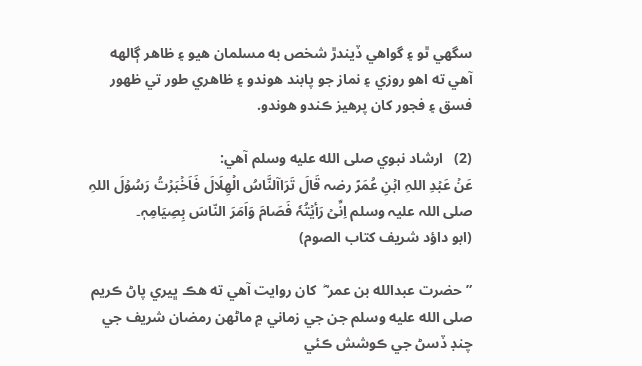سگهي ٿو ۽ گواهي ڏيندڙ شخص به مسلمان هيو ۽ ظاهر ڳالهه آهي ته اهو روزي ۽ نماز جو پابند هوندو ۽ ظاهري طور تي ظهور فسق ۽ فجور کان پرهيز ڪندو هوندو.

(2)   ارشاد نبوي صلى الله عليه وسلم آهي:
عَنۡ عَبۡدِ اللہِ ابۡنِ عُمَرً رضہ قَالَ تَرَاآلنَّاسُ الۡھِلَالَ فَاَخۡبَرۡتُ رَسُوۡلَ اللہِ صلی اللہ علیہ وسلم اِنِّیۡ رَأیۡتُہٗ فَصَامَ وَاَمَرَ النّاسَ بِصِیَامِہٖ۔
(ابو داؤد شریف کتاب الصوم)

”حضرت عبدالله بن عمر ؓ  کان روايت آهي ته هڪ ڀيري پاڻ ڪريم صلى الله عليه وسلم جن جي زماني ۾ ماڻهن رمضان شريف جي چنڊ ڏسڻ جي ڪوشش ڪئي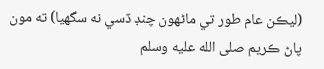(ليڪن عام طور تي ماڻهون چنڊ ڏسي نه سگهيا) ته مون پاڻ ڪريم صلى الله عليه وسلم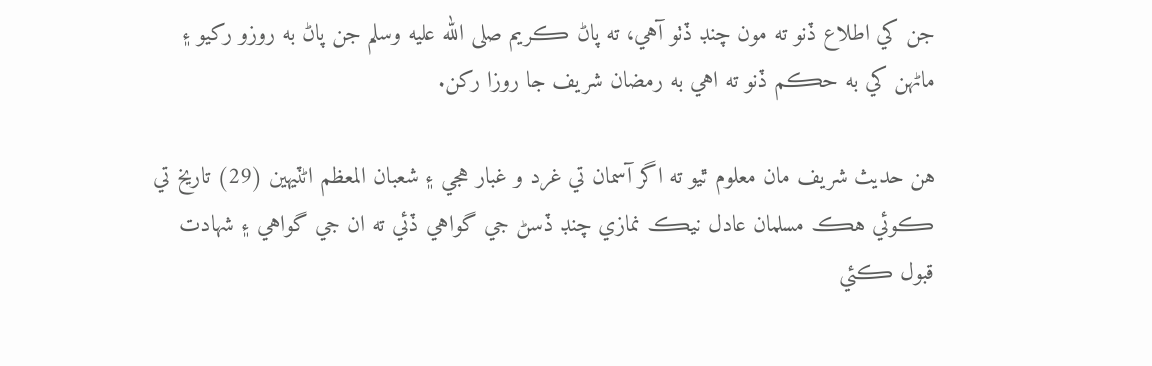جن کي اطلاع ڏنو ته مون چنڊ ڏٺو آهي، ته پاڻ ڪريم صلى الله عليه وسلم جن پاڻ به روزو رکيو ۽ ماڻهن کي به حڪم ڏنو ته اهي به رمضان شريف جا روزا رکن.

هن حديث شريف مان معلوم ٿيو ته اگر آسمان تي غرد و غبار هجي ۽ شعبان المعظم اڻٽيهين (29) تاريخ تي ڪوئي هڪ مسلمان عادل نيڪ نمازي چنڊ ڏسڻ جي گواهي ڏئي ته ان جي گواهي ۽ شهادت قبول ڪئي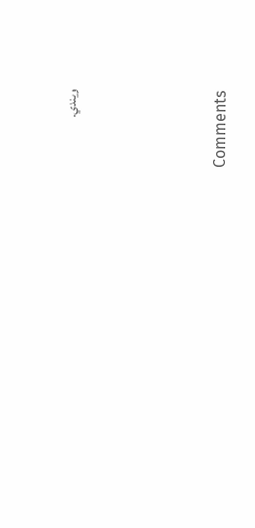ويندي.




Comments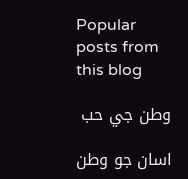Popular posts from this blog

وطن جي حب

اسان جو وطن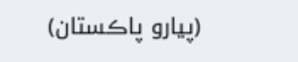(پيارو پاڪستان)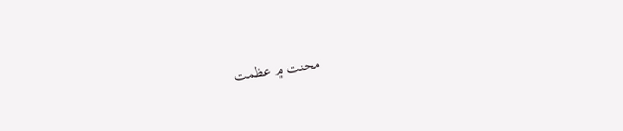محنت ۾ عظمت